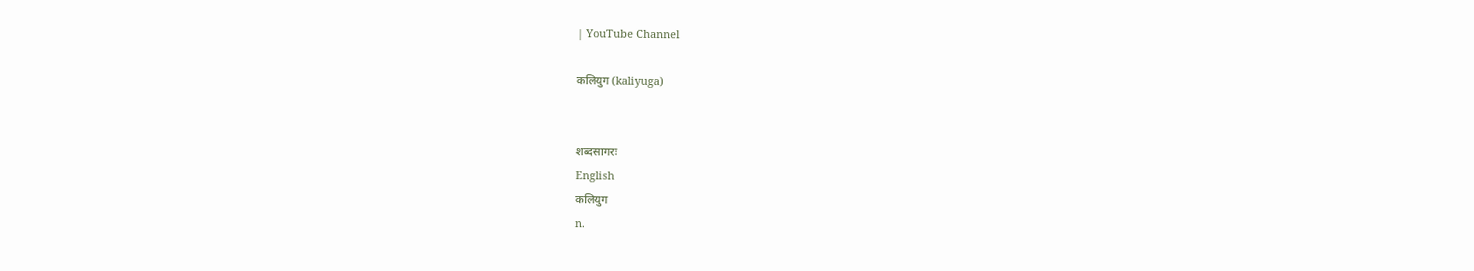| YouTube Channel

कलियुग (kaliyuga)


शब्दसागरः
English
कलियुग
n.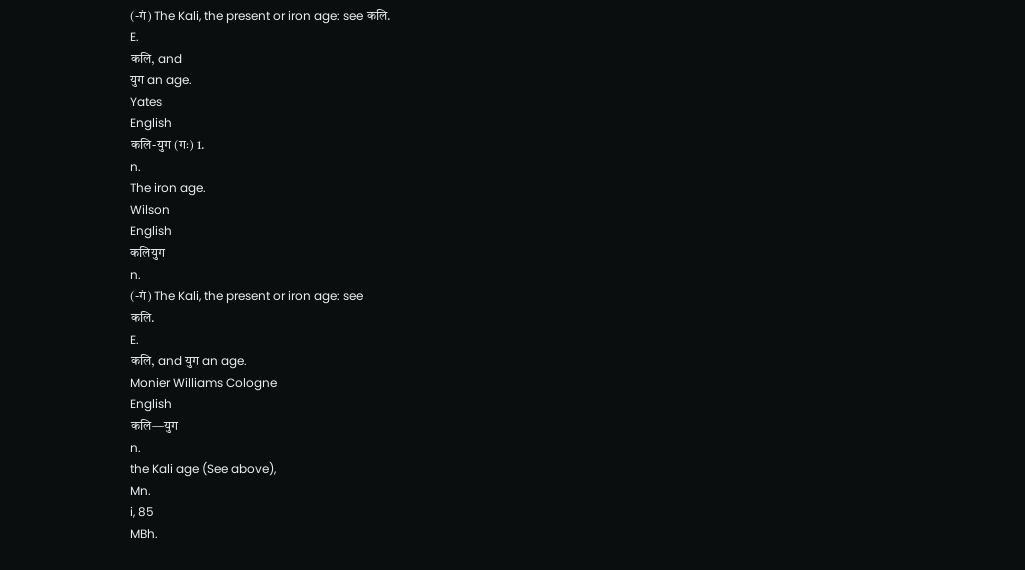(-गं) The Kali, the present or iron age: see कलि.
E.
कलि, and
युग an age.
Yates
English
कलि-युग (गः) 1.
n.
The iron age.
Wilson
English
कलियुग
n.
(-गं) The Kali, the present or iron age: see
कलि.
E.
कलि, and युग an age.
Monier Williams Cologne
English
कलि—युग
n.
the Kali age (See above),
Mn.
i, 85
MBh.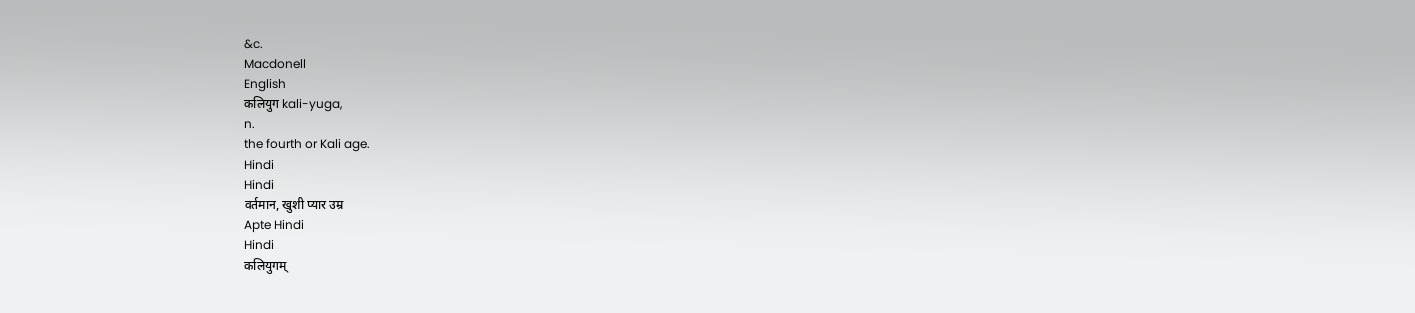&c.
Macdonell
English
कलियुग kali-yuga,
n.
the fourth or Kali age.
Hindi
Hindi
वर्तमान, खुशी प्यार उम्र
Apte Hindi
Hindi
कलियुगम्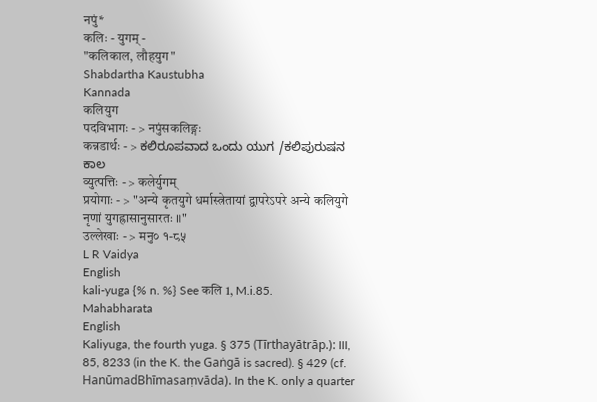नपुं*
कलिः - युगम् -
"कलिकाल, लौहयुग"
Shabdartha Kaustubha
Kannada
कलियुग
पदविभागः - > नपुंसकलिङ्गः
कन्नडार्थः - > ಕಲಿರೂಪವಾದ ಒಂದು ಯುಗ /ಕಲಿಪುರುಷನ ಕಾಲ
व्युत्पत्तिः - > कलेर्युगम्
प्रयोगाः - > "अन्ये कृतयुगे धर्मास्त्रेतायां द्वापरेऽपरे अन्ये कलियुगे नृणां युगह्रासानुसारतः ॥"
उल्लेखाः - > मनु० १-८५
L R Vaidya
English
kali-yuga {% n. %} See कलि 1, M.i.85.
Mahabharata
English
Kaliyuga, the fourth yuga. § 375 (Tīrthayātrāp.): III, 85, 8233 (in the K. the Gaṅgā is sacred). § 429 (cf. HanūmadBhīmasaṃvāda). In the K. only a quarter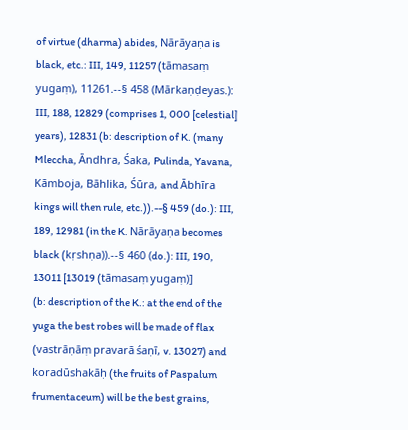of virtue (dharma) abides, Nārāyaṇa is black, etc.: III, 149, 11257 (tāmasaṃ yugaṃ), 11261.--§ 458 (Mārkaṇḍeyas.): III, 188, 12829 (comprises 1, 000 [celestial]
years), 12831 (b: description of K. (many Mleccha, Āndhra, Śaka, Pulinda, Yavana, Kāmboja, Bāhlika, Śūra, and Ābhīra kings will then rule, etc.)).--§ 459 (do.): III, 189, 12981 (in the K. Nārāyaṇa becomes black (kṛshṇa)).--§ 460 (do.): III, 190, 13011 [13019 (tāmasaṃ yugaṃ)]
(b: description of the K.: at the end of the yuga the best robes will be made of flax (vastrāṇāṃ pravarā śaṇī, v. 13027) and koradūshakāḥ (the fruits of Paspalum frumentaceum) will be the best grains,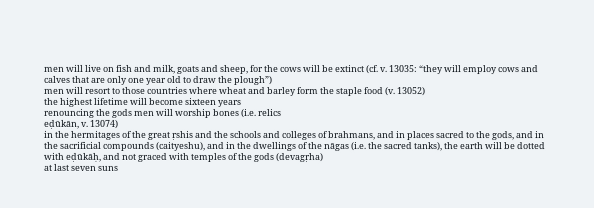men will live on fish and milk, goats and sheep, for the cows will be extinct (cf. v. 13035: “they will employ cows and calves that are only one year old to draw the plough”)
men will resort to those countries where wheat and barley form the staple food (v. 13052)
the highest lifetime will become sixteen years
renouncing the gods men will worship bones (i.e. relics
eḍūkān, v. 13074)
in the hermitages of the great ṛshis and the schools and colleges of brahmans, and in places sacred to the gods, and in the sacrificial compounds (caityeshu), and in the dwellings of the nāgas (i.e. the sacred tanks), the earth will be dotted with eḍūkāḥ, and not graced with temples of the gods (devagṛha)
at last seven suns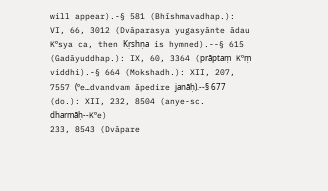will appear).-§ 581 (Bhīshmavadhap.): VI, 66, 3012 (Dvāparasya yugasyānte ādau Kºsya ca, then Kṛshṇa is hymned).--§ 615 (Gadāyuddhap.): IX, 60, 3364 (prāptaṃ Kºṃ viddhi).-§ 664 (Mokshadh.): XII, 207, 7557 (ºe…dvandvam āpedire janāḥ).--§ 677 (do.): XII, 232, 8504 (anye-sc. dharmāḥ--Kºe)
233, 8543 (Dvāpare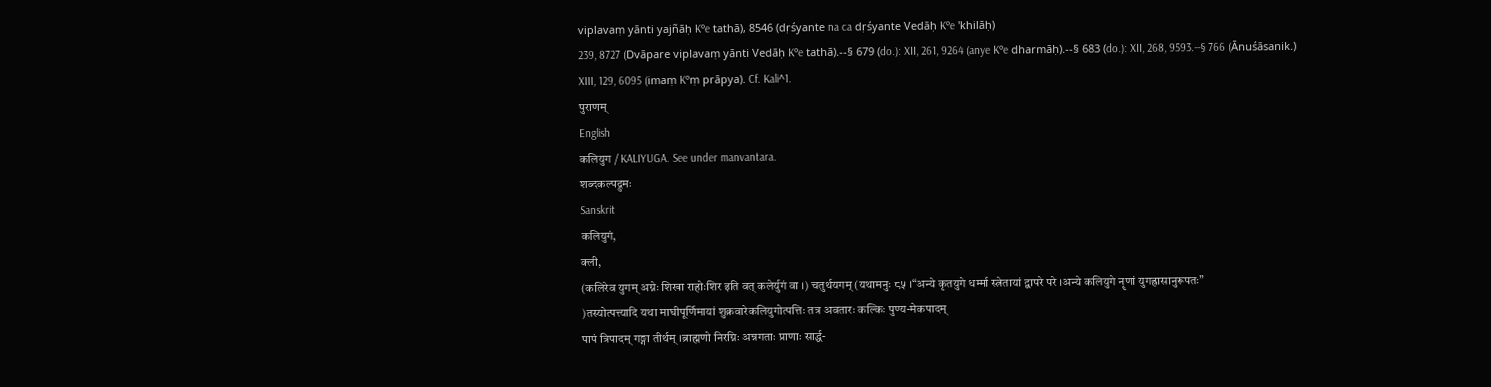viplavaṃ yānti yajñāḥ Kºe tathā), 8546 (dṛśyante na ca dṛśyante Vedāḥ Kºe 'khilāḥ)
239, 8727 (Dvāpare viplavaṃ yānti Vedāḥ Kºe tathā).--§ 679 (do.): XII, 261, 9264 (anye Kºe dharmāḥ).--§ 683 (do.): XII, 268, 9593.--§ 766 (Ānuśāsanik.)
XIII, 129, 6095 (imaṃ Kºṃ prāpya). Cf. Kali^1.
पुराणम्
English
कलियुग / KALIYUGA. See under manvantara.
शब्दकल्पद्रुमः
Sanskrit
कलियुगं,
क्ली,
(कलिरेव युगम् अग्नेः शिखा राहोःशिर इति वत् कलेर्युगं वा ।) चतुर्थयगम् (यथामनुः ८५ ।“अन्ये कृतयुगे धर्म्मा स्त्रेतायां द्वापरे परे ।अन्ये कलियुगे नॄणां युगह्रासानुरूपतः”
)तस्योत्पत्त्यादि यथा माघीपूर्णिमायां शुक्रवारेकलियुगोत्पत्तिः तत्र अवतारः कल्किः पुण्य-मेकपादम्
पापं त्रिपादम् गङ्गा तीर्थम् ।ब्राह्मणो निरग्निः अन्नगताः प्राणाः सार्द्ध-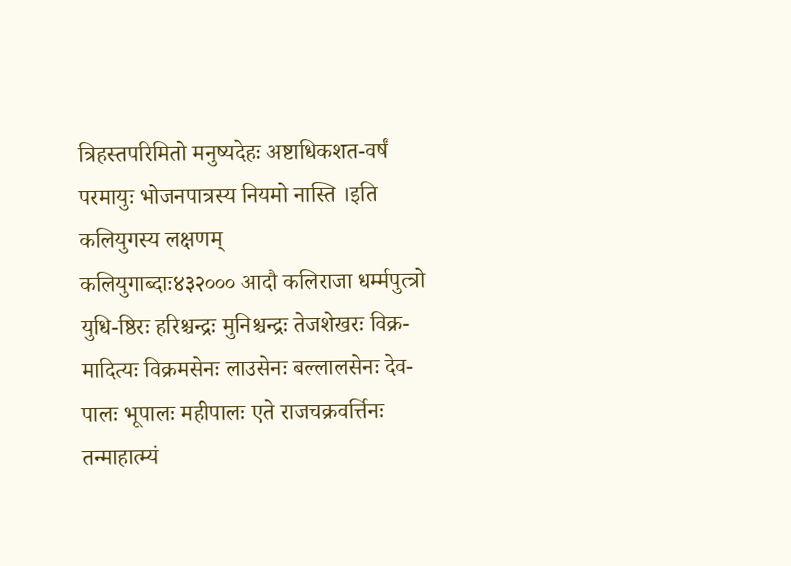त्रिहस्तपरिमितो मनुष्यदेहः अष्टाधिकशत-वर्षं परमायुः भोजनपात्रस्य नियमो नास्ति ।इति कलियुगस्य लक्षणम्
कलियुगाब्दाः४३२००० आदौ कलिराजा धर्म्मपुत्त्रो युधि-ष्ठिरः हरिश्चन्द्रः मुनिश्चन्द्रः तेजशेखरः विक्र-मादित्यः विक्रमसेनः लाउसेनः बल्लालसेनः देव-पालः भूपालः महीपालः एते राजचक्रवर्त्तिनः
तन्माहात्म्यं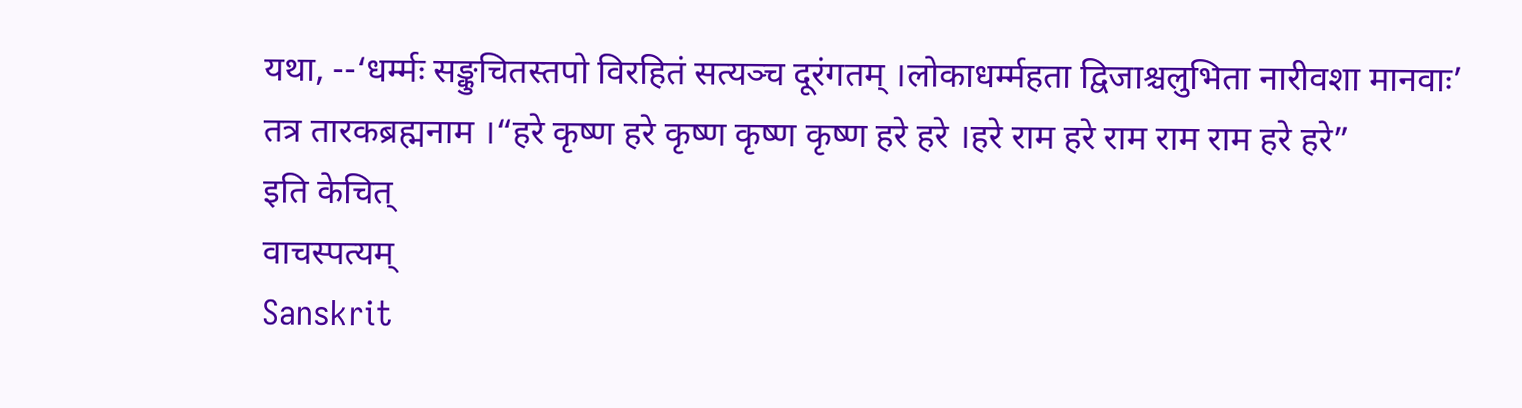यथा, --‘धर्म्मः सङ्कुचितस्तपो विरहितं सत्यञ्च दूरंगतम् ।लोकाधर्म्महता द्विजाश्चलुभिता नारीवशा मानवाः’
तत्र तारकब्रह्मनाम ।“हरे कृष्ण हरे कृष्ण कृष्ण कृष्ण हरे हरे ।हरे राम हरे राम राम राम हरे हरे”
इति केचित्
वाचस्पत्यम्
Sanskrit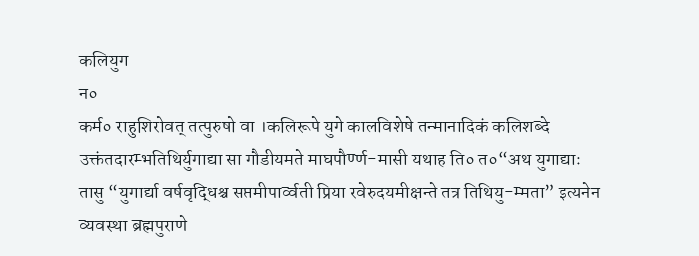कलियुग
न०
कर्म० राहुशिरोवत् तत्पुरुषो वा ।कलिरूपे युगे कालविशेषे तन्मानादिकं कलिशब्दे उक्तंतदारम्भतिथिर्युगाद्या सा गौडीयमते माघपौर्ण्ण-मासी यथाह ति० त०“अथ युगाद्याः तासु “युगार्द्या वर्षवृद्धिश्च सप्तमीपार्व्वती प्रिया रवेरुदयमीक्षन्ते तत्र तिथियु-म्मता” इत्यनेन व्यवस्था ब्रह्मपुराणे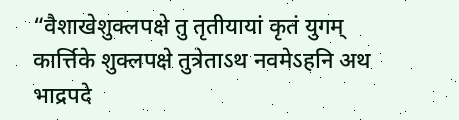“वैशाखेशुक्लपक्षे तु तृतीयायां कृतं युगम् कार्त्तिके शुक्लपक्षे तुत्रेताऽथ नवमेऽहनि अथ भाद्रपदे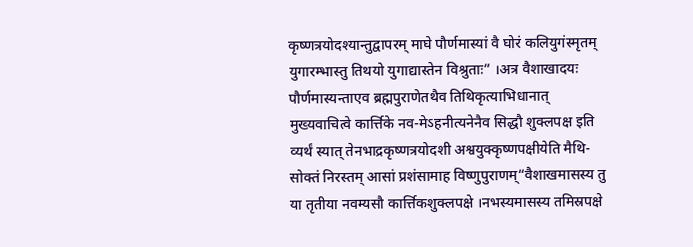कृष्णत्रयोदश्यान्तुद्वापरम् माघे पौर्णमास्यां वै घोरं कलियुगंस्मृतम् युगारम्भास्तु तिथयो युगाद्यास्तेन विश्रुताः” ।अत्र वैशाखादयः पौर्णमास्यन्ताएव ब्रह्मपुराणेतथैव तिथिकृत्याभिधानात् मुख्यवाचित्वे कार्त्तिके नव-मेऽहनीत्यनेनैव सिद्धौ शुक्लपक्ष इति व्यर्थं स्यात् तेनभाद्रकृष्णत्रयोदशी अश्वयुक्कृष्णपक्षीयेति मैथि-सोक्तं निरस्तम् आसां प्रशंसामाह विष्णुपुराणम्“वैशाखमासस्य तु या तृतीया नवम्यसौ कार्त्तिकशुक्लपक्षे ।नभस्यमासस्य तमिस्रपक्षे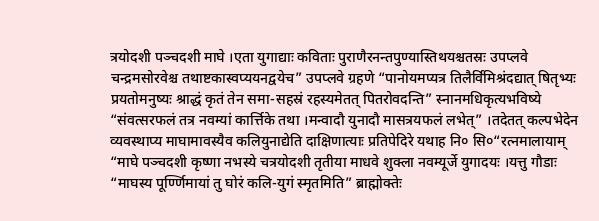त्रयोदशी पञ्चदशी माघे ।एता युगाद्याः कविताः पुराणैरनन्तपुण्यास्तिथयश्चतस्रः उपप्लवे चन्द्रमसोरवेश्च तथाष्टकास्वप्ययनद्वयेच” उपप्लवे ग्रहणे “पानोयमप्यत्र तिलैर्विमिश्रंदद्यात् षितृभ्यः प्रयतोमनुष्यः श्राद्धं कृतं तेन समा-सहस्रं रहस्यमेतत् पितरोवदन्ति” स्नानमधिकृत्यभविष्ये “संवत्सरफलं तत्र नवम्यां कार्त्तिके तथा ।मन्वादौ युनादौ मासत्रयफलं लभेत्” ।तदेतत् कल्पभेदेन व्यवस्थाप्य माघामावस्यैव कलियुनाद्येति दाक्षिणात्याः प्रतिपेदिरे यथाह नि० सि०“रत्नमालायाम् “माघे पञ्चदशी कृष्णा नभस्ये चत्रयोदशी तृतीया माधवे शुक्ला नवम्यूर्जे युगादयः ।यत्तु गौडाः “माघस्य पूर्ण्णिमायां तु घोरं कलि-युगं स्मृतमिति” ब्राह्मोक्तेः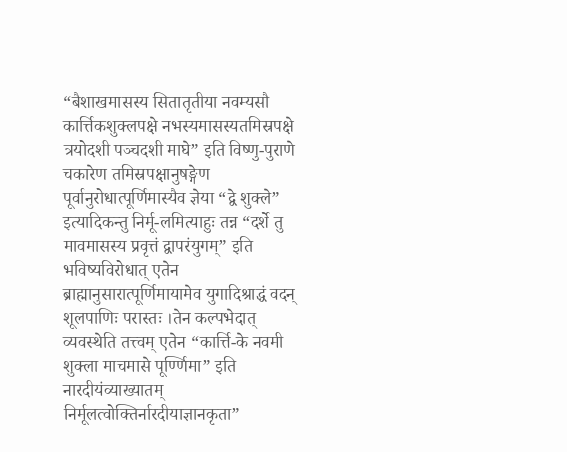“बैशाखमासस्य सितातृतीया नवम्यसौ कार्त्तिकशुक्लपक्षे नभस्यमासस्यतमिस्रपक्षे त्रयोदशी पञ्चदशी माघे” इति विष्णु-पुराणे चकारेण तमिस्रपक्षानुषङ्गेण पूर्वानुरोधात्पूर्णिमास्यैव ज्ञेया “द्वे शुक्ले” इत्यादिकन्तु निर्मू-लमित्याहुः तन्न “दर्शे तु मावमासस्य प्रवृत्तं द्वापरंयुगम्” इति भविष्यविरोधात् एतेन ब्राह्मानुसारात्पूर्णिमायामेव युगादिश्राद्धं वदन् शूलपाणिः परास्तः ।तेन कल्पभेदात् व्यवस्थेति तत्त्वम् एतेन “कार्त्ति-के नवमी शुक्ला माचमासे पूर्ण्णिमा” इति नारदीयंव्याख्यातम् निर्मूलत्वोक्तिर्नारदीयाज्ञानकृता”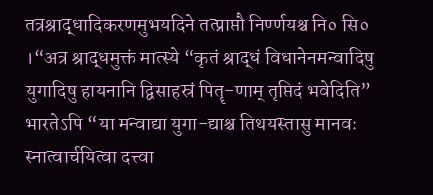तत्रश्राद्धादिकरणमुभयदिने तत्प्राप्तौ निर्ण्णयश्च नि० सि० ।“अत्र श्राद्धमुक्तं मात्स्ये “कृतं श्राद्धं विधानेनमन्वादिषु युगादिषु हायनानि द्विसाहस्रं पितॄ-णाम् तृप्तिदं भवेदिति” भारतेऽपि “या मन्वाद्या युगा-द्याश्च तिथयस्तासु मानवः स्नात्वार्चयित्वा दत्त्वा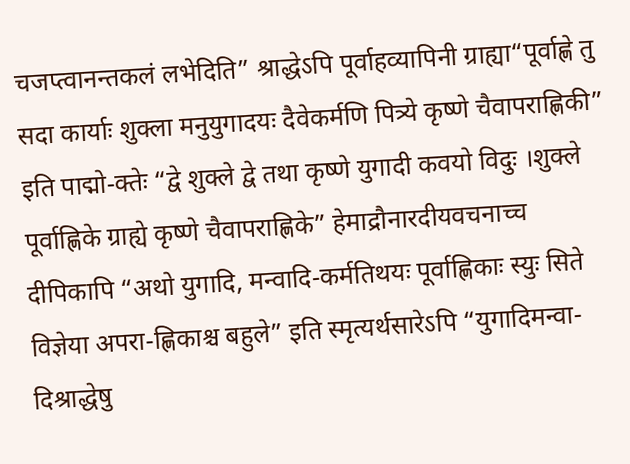चजप्त्वानन्तकलं लभेदिति” श्राद्धेऽपि पूर्वाहव्यापिनी ग्राह्या“पूर्वाह्णे तु सदा कार्याः शुक्ला मनुयुगादयः दैवेकर्मणि पित्र्ये कृष्णे चैवापराह्णिकी” इति पाद्मो-क्तेः “द्वे शुक्ले द्वे तथा कृष्णे युगादी कवयो विदुः ।शुक्ले पूर्वाह्णिके ग्राह्ये कृष्णे चैवापराह्णिके” हेमाद्रौनारदीयवचनाच्च दीपिकापि “अथो युगादि, मन्वादि-कर्मतिथयः पूर्वाह्णिकाः स्युः सिते विज्ञेया अपरा-ह्णिकाश्च बहुले” इति स्मृत्यर्थसारेऽपि “युगादिमन्वा-दिश्राद्धेषु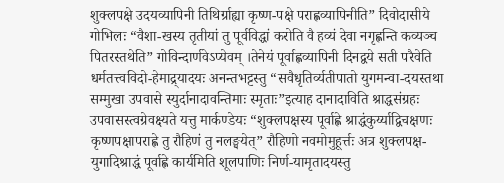शुक्लपक्षे उदयव्यापिनी तिथिर्ग्राह्या कृष्ण-पक्षे पराह्णव्यापिनीति” दिवोदासीये गोभिलः “वैशा-खस्य तृतीयां तु पूर्वविद्धां करोति वै हव्यं देवा नगृह्णन्ति कव्यञ्च पितरस्तथेति” गोविन्दार्णवेऽप्येवम् ।तेनेयं पूर्वाह्णव्यापिनी दिनद्वये सती परैवेति धर्मतत्त्वविदो-हेमाद्र्यादयः अनन्तभट्टस्तु “सवैधृतिर्व्यतीपातो युगमन्वा-दयस्तथा सम्मुखा उपवासे स्युर्दानादावन्तिमाः स्मृताः”इत्याह दानादाविति श्राद्धसंग्रहः उपवासस्त्वग्रेवक्ष्यते यत्तु मार्कण्डेयः “शुक्लपक्षस्य पूर्वाह्णे श्राद्धंकुर्य्याद्विचक्षणः कृष्णपक्षापराह्णे तु रौहिणं तु नलङ्घयेत्” रौहिणो नवमोमुहूर्त्तः अत्र शुक्लपक्ष-युगादिश्राद्धं पूर्वाह्णे कार्यमिति शूलपाणिः निर्ण-यामृतादयस्तु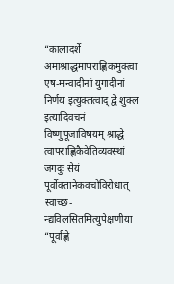“कालादर्शे अमाश्राद्धमापराह्णिकमुक्त्वा एष-मन्वादीनां युगादीनां निर्णय इत्युक्तत्वाद् द्वे शुक्ल इत्यादिवचनं विष्णुपूजाविषयम् श्राद्धे त्वापराह्णिकैवेतिव्यवस्थां जगदुः सेयं पूर्वोक्तानेकवचोविरोधात् स्वाच्छ-न्द्यविलसितमित्युपेक्षणीया “पूर्वाह्णे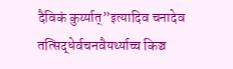दैविकं कुर्य्यात्”इत्यादिव चनादेव तत्सिद्धेर्वचनवैयर्थ्याच्च किञ्च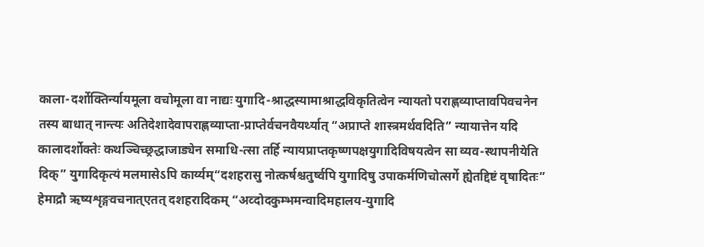काला-दर्शोक्तिर्न्यायमूला वचोमूला वा नाद्यः युगादि-श्राद्धस्यामाश्राद्धविकृतित्वेन न्यायतो पराह्णव्याप्तावपिवचनेन तस्य बाधात् नान्त्यः अतिदेशादेवापराह्णव्याप्ता-प्राप्तेर्वचनवैयर्थ्यात् “अप्राप्ते शास्त्रमर्थवदिति” न्यायात्तेन यदि कालादर्शोक्तेः कथञ्चिच्छ्रद्धाजाड्येन समाधि-त्सा तर्हि न्यायप्राप्तकृष्णपक्षयुगादिविषयत्वेन सा व्यव-स्थापनीयेति दिक्” युगादिकृत्यं मलमासेऽपि कार्य्यम्“दशहरासु नोत्कर्षश्चतुर्ष्वपि युगादिषु उपाकर्मणिचोत्सर्गे ह्येतद्दिष्टं वृषादितः” हेमाद्रौ ऋष्यशृङ्गवचनात्एतत् दशहरादिकम् “अव्दोदकुम्भमन्वादिमहालय-युगादि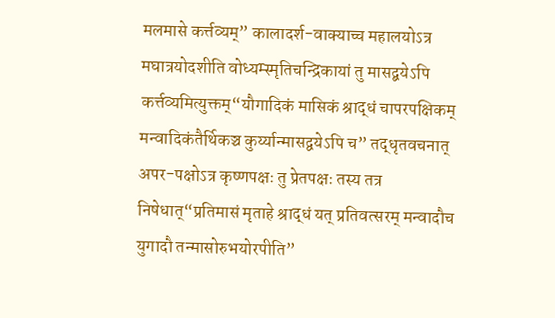मलमासे कर्त्तव्यम्” कालादर्श-वाक्याच्च महालयोऽत्र मघात्रयोदशीति वोध्यम्स्मृतिचन्द्रिकायां तु मासद्बयेऽपि कर्त्तव्यमित्युक्तम्“यौगादिकं मासिकं श्राद्धं चापरपक्षिकम् मन्वादिकंतैर्थिकञ्च कुर्य्यान्मासद्वयेऽपि च” तद्धृतवचनात् अपर-पक्षोऽत्र कृष्णपक्षः तु प्रेतपक्षः तस्य तत्र निषेधात्“प्रतिमासं मृताहे श्राद्धं यत् प्रतिवत्सरम् मन्वादौच युगादौ तन्मासोरुभयोरपीति”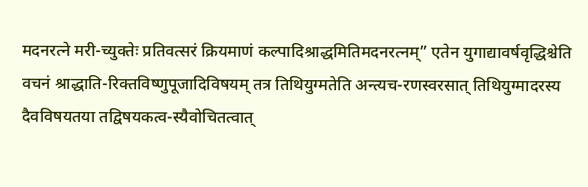मदनरत्ने मरी-च्युक्तेः प्रतिवत्सरं क्रियमाणं कल्पादिश्राद्धमितिमदनरत्नम्” एतेन युगाद्यावर्षवृद्धिश्चेति वचनं श्राद्धाति-रिक्तविष्णुपूजादिविषयम् तत्र तिथियुग्मतेति अन्त्यच-रणस्वरसात् तिथियुग्मादरस्य दैवविषयतया तद्विषयकत्व-स्यैवोचितत्वात्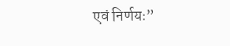एवं निर्णयः”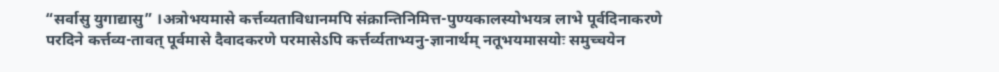“सर्वासु युगाद्यासु” ।अत्रोभयमासे कर्त्तव्यताविधानमपि संक्रान्तिनिमित्त-पुण्यकालस्योभयत्र लाभे पूर्वदिनाकरणे परदिने कर्त्तव्य-तावत् पूर्वमासे दैवादकरणे परमासेऽपि कर्त्तर्व्यताभ्यनु-ज्ञानार्थम् नतूभयमासयोः समुच्चयेन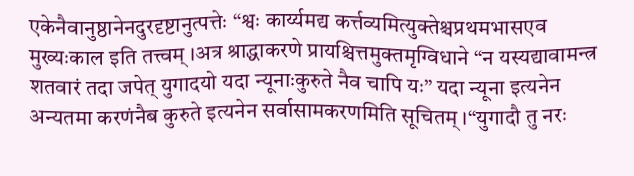एकेनैवानुष्ठानेनदुरदृष्टानुत्पत्तेः “श्वः कार्य्यमद्य कर्त्तव्यमित्युक्तेश्चप्रथमभासएव मुख्यःकाल इति तत्त्वम् ।अत्र श्राद्धाकरणे प्रायश्चित्तमुक्तमृग्विधाने “न यस्यद्यावामन्त्र शतवारं तदा जपेत् युगादयो यदा न्यूनाःकुरुते नैव चापि यः” यदा न्यूना इत्यनेन अन्यतमा करणंनैब कुरुते इत्यनेन सर्वासामकरणमिति सूचितम् ।“युगादौ तु नरः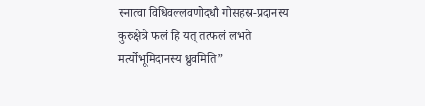स्नात्वा विधिवल्लवणोदधौ गोसहस्र-प्रदानस्य कुरुक्षेत्रे फलं हि यत् तत्फलं लभते मर्त्योभूमिदानस्य ध्रुवमिति”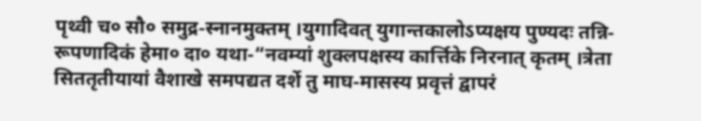पृथ्वी च० सौ० समुद्र-स्नानमुक्तम् ।युगादिवत् युगान्तकालोऽप्यक्षय पुण्यदः तन्नि-रूपणादिकं हेमा० दा० यथा-“नवम्यां शुक्लपक्षस्य कार्त्तिके निरनात् कृतम् ।त्रेता सिततृतीयायां वैशाखे समपद्यत दर्शे तु माघ-मासस्य प्रवृत्तं द्वापरं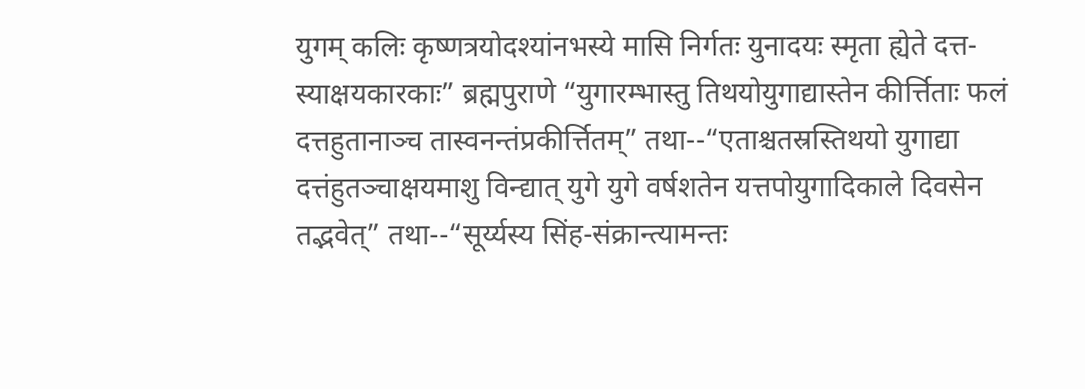युगम् कलिः कृष्णत्रयोदश्यांनभस्ये मासि निर्गतः युनादयः स्मृता ह्येते दत्त-स्याक्षयकारकाः” ब्रह्मपुराणे “युगारम्भास्तु तिथयोयुगाद्यास्तेन कीर्त्तिताः फलं दत्तहुतानाञ्च तास्वनन्तंप्रकीर्त्तितम्” तथा--“एताश्चतस्रस्तिथयो युगाद्या दत्तंहुतञ्चाक्षयमाशु विन्द्यात् युगे युगे वर्षशतेन यत्तपोयुगादिकाले दिवसेन तद्भवेत्” तथा--“सूर्य्यस्य सिंह-संक्रान्त्यामन्तः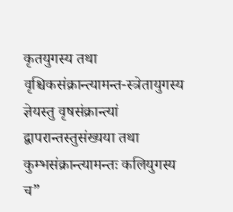कृतयुगस्य तथा वृश्चिकसंक्रान्त्यामन्त-स्त्रेतायुगस्य ज्ञेयस्तु वृषसंक्रान्त्यां द्वापरान्तस्तुसंख्यया तथा कुम्भसंक्रान्त्यामन्तः कलियुगस्य च”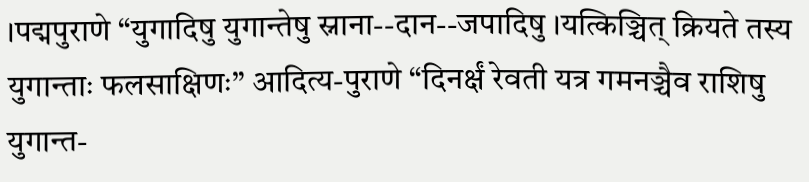।पद्मपुराणे “युगादिषु युगान्तेषु स्नाना--दान--जपादिषु ।यत्किञ्चित् क्रियते तस्य युगान्ताः फलसाक्षिणः” आदित्य-पुराणे “दिनर्क्षं रेवती यत्र गमनञ्चैव राशिषु युगान्त-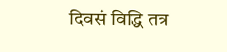दिवसं विद्धि तत्र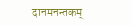दानमनन्तकम्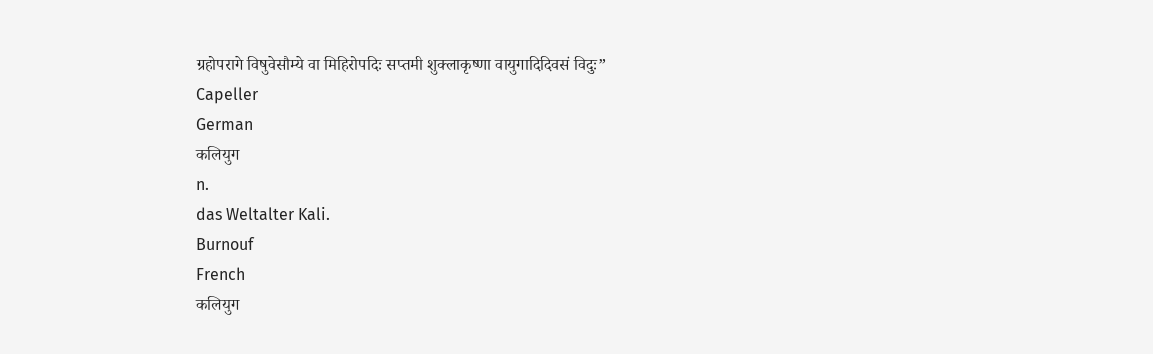ग्रहोपरागे विषुवेसौम्ये वा मिहिरोपदिः सप्तमी शुक्लाकृष्णा वायुगादिदिवसं विदुः”
Capeller
German
कलियुग
n.
das Weltalter Kali.
Burnouf
French
कलियुग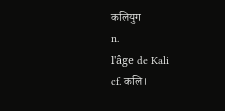कलियुग
n.
l'âge de Kali
cf. कलि।